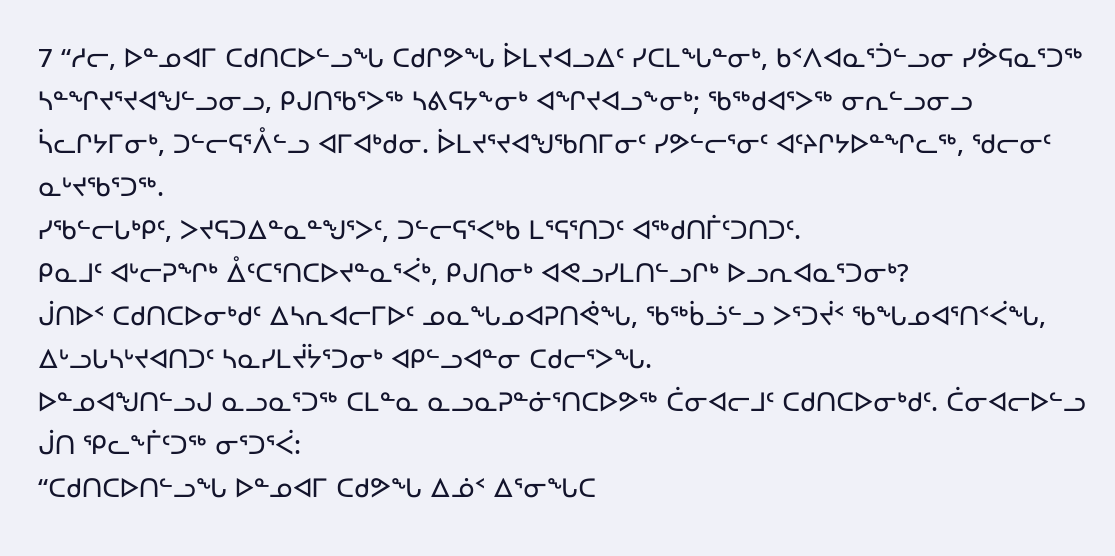7 “ᓱᓕ, ᐅᓐᓄᐊᒥ ᑕᑯᑎᑕᐅᓪᓗᖓ ᑕᑯᒋᕗᖓ ᐆᒪᔪᐊᓗᐃᑦ ᓯᑕᒪᖓᓐᓂᒃ, ᑲᑉᐱᐊᓇᕐᑑᓪᓗᓂ ᓯᕘᕋᓇᕐᑐᖅ ᓴᓐᖏᔪᕐᔪᐊᖑᓪᓗᓂᓗ, ᑭᒍᑎᖃᕐᐳᖅ ᓴᕕᕋᔭᖕᓂᒃ ᐊᖏᔪᐊᓗᖕᓂᒃ; ᖃᖅᑯᐊᕐᐳᖅ ᓂᕆᓪᓗᓂᓗ ᓵᓚᒋᔭᒥᓂᒃ, ᑐᓪᓕᕋᕐᐰᓪᓗ ᐊᒥᐊᒃᑯᓂ. ᐆᒪᔪᕐᔪᐊᖑᖃᑎᒥᓂᑦ ᓯᕗᓪᓕᕐᓂᑦ ᐊᑦᔨᒋᔭᐅᓐᖏᓚᖅ, ᖁᓕᓂᑦ ᓇᒡᔪᖃᕐᑐᖅ.
ᓯᖃᓪᓕᒐᒃᑭᑦ, ᐳᔪᕋᑐᐃᓐᓇᓐᖑᕐᐳᑦ, ᑐᓪᓕᕋᕐᐸᒃᑲ ᒪᕐᕋᕐᑎᑐᑦ ᐊᖅᑯᑎᒦᑦᑐᑎᑐᑦ.
ᑭᓇᒧᑦ ᐊᒡᓕᕈᖏᒃ ᐂᑦᑕᕐᑎᑕᐅᔪᓐᓇᕐᐹᒃ, ᑭᒍᑎᓂᒃ ᐊᕙᓗᓯᒪᑎᓪᓗᒋᒃ ᐅᓗᕆᐊᓇᕐᑐᓂᒃ?
ᒎᑎᐅᑉ ᑕᑯᑎᑕᐅᓂᒃᑯᑦ ᐃᓴᕆᐊᓕᒥᐅᑦ ᓄᓇᖓᓄᐊᕈᑎᕚᖓ, ᖃᖅᑳᓘᓪᓗ ᐳᕐᑐᔫᑉ ᖃᖓᓄᐊᕐᑎᑉᐹᖓ, ᐃᒡᓗᒐᓴᒡᔪᐊᑎᑐᑦ ᓴᓇᓯᒪᔫᔮᕐᑐᓂᒃ ᐊᑭᓪᓗᐊᓐᓂ ᑕᑯᓕᕐᐳᖓ.
ᐅᓐᓄᐊᖑᑎᓪᓗᒍ ᓇᓗᓇᕐᑐᖅ ᑕᒪᓐᓇ ᓇᓗᓇᕈᓐᓃᕐᑎᑕᐅᕗᖅ ᑖᓂᐊᓕᒧᑦ ᑕᑯᑎᑕᐅᓂᒃᑯᑦ. ᑖᓂᐊᓕᐅᓪᓗ ᒎᑎ ᕿᓚᖕᒦᑦᑐᖅ ᓂᕐᑐᕐᐹ:
“ᑕᑯᑎᑕᐅᑎᓪᓗᖓ ᐅᓐᓄᐊᒥ ᑕᑯᕗᖓ ᐃᓅᑉ ᐃᕐᓂᖓᑕ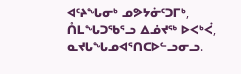ᐊᑦᔨᖓᓂᒃ ᓄᕗᔭᓃᑦᑐᒥᒃ, ᑍᒪᖓᑐᖃᕐᓗ ᐃᓅᔪᖅ ᐅᐸᒃᐹ, ᓇᔪᒐᖓᓄᐊᕐᑎᑕᐅᓪᓗᓂᓗ.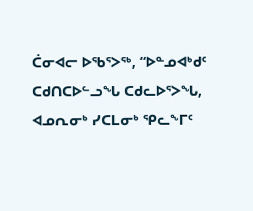ᑖᓂᐊᓕ ᐅᖃᕐᐳᖅ, “ᐅᓐᓄᐊᒃᑯᑦ ᑕᑯᑎᑕᐅᓪᓗᖓ ᑕᑯᓚᐅᕐᐳᖓ, ᐊᓄᕆᓂᒃ ᓯᑕᒪᓂᒃ ᕿᓚᖕᒥᑦ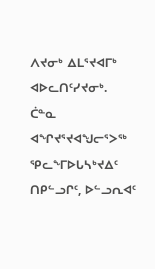ᐱᔪᓂᒃ ᐃᒪᕐᔪᐊᒥᒃ ᐊᐅᓚᑎᑦᓯᔪᓂᒃ.
ᑖᓐᓇ ᐊᖏᔪᕐᔪᐊᖑᓕᕐᐳᖅ ᕿᓚᖕᒥᐅᒐᓴᒃᔪᐃᑦ ᑎᑭᓪᓗᒋᑦ, ᐅᓪᓗᕆᐊᑦ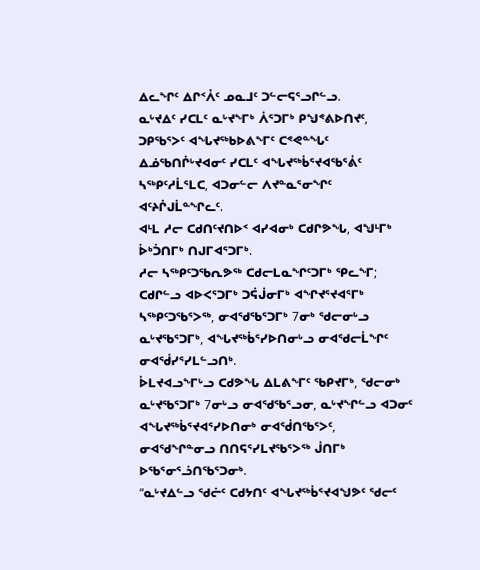ᐃᓚᖏᑦ ᐃᒋᑉᐰᑦ ᓄᓇᒧᑦ ᑐᓪᓕᕋᕐᓗᒋᓪᓗ.
ᓇᒡᔪᐃᑦ ᓯᑕᒪᑦ ᓇᒡᔪᖕᒥᒃ ᐲᕐᑐᒥᒃ ᑭᖑᕝᕕᐅᑎᔪᑦ, ᑐᑭᖃᕐᐳᑦ ᐊᖓᔪᖅᑲᐅᕕᖕᒥᑦ ᑕᕝᕙᓐᖓᑦ ᐃᓅᖃᑎᒌᒡᔪᐊᓂᑦ ᓯᑕᒪᑦ ᐊᖓᔪᖅᑳᕐᔪᐊᖃᕐᕖᑦ ᓴᖅᑭᑦᓱᒫᕐᒪᑕ, ᐊᑐᓂᓪᓕ ᐱᔪᓐᓇᕐᓂᖏᑦ ᐊᑦᔨᒌᒍᒫᓐᖏᓚᑦ.
ᐊᒻᒪ ᓱᓕ ᑕᑯᑎᑦᔪᑎᐅᑉ ᐊᓯᐊᓂᒃ ᑕᑯᒋᕗᖓ, ᐊᖑᒻᒥᒃ ᐆᒃᑑᑎᒥᒃ ᑎᒍᒥᐊᕐᑐᒥᒃ.
ᓱᓕ ᓴᖅᑭᑦᑐᖃᕆᕗᖅ ᑕᑯᓕᒪᓇᖏᑦᑐᒥᒃ ᕿᓚᖕᒥ; ᑕᑯᒋᓪᓗ ᐊᐅᐸᕐᑐᒥᒃ ᑐᕌᒎᓂᒥᒃ ᐊᖏᔪᕐᔪᐊᕐᒥᒃ ᓴᖅᑭᑦᑐᖃᕐᐳᖅ, ᓂᐊᖁᖃᕐᑐᒥᒃ 7ᓂᒃ ᖁᓕᓂᒡᓗ ᓇᒡᔪᖃᕐᑐᒥᒃ, ᐊᖓᔪᖅᑳᕐᓯᐅᑎᓂᒡᓗ ᓂᐊᖁᓕᒫᖏᑦ ᓂᐊᖂᓯᕐᓯᒪᓪᓗᑎᒃ.
ᐆᒪᔪᐊᓗᖕᒥᒡᓗ ᑕᑯᕗᖓ ᐃᒪᕕᖕᒥᑦ ᖃᑭᔪᒥᒃ, ᖁᓕᓂᒃ ᓇᒡᔪᖃᕐᑐᒥᒃ 7ᓂᒡᓗ ᓂᐊᖁᖃᕐᓗᓂ, ᓇᒡᔪᖏᓪᓗ ᐊᑐᓂᑦ ᐊᖓᔪᖅᑳᕐᔪᐊᕐᓯᐅᑎᓂᒃ ᓂᐊᖂᑎᖃᕐᐳᑦ, ᓂᐊᖁᖏᓐᓂᓗ ᑎᑎᕋᕐᓯᒪᔪᖃᕐᐳᖅ ᒎᑎᒥᒃ ᐅᖃᕐᓂᕐᓘᑎᖃᕐᑐᓂᒃ.
“ᓇᒡᔪᐃᓪᓗ ᖁᓖᑦ ᑕᑯᔭᑎᑦ ᐊᖓᔪᖅᑳᕐᔪᐊᖑᕗᑦ ᖁᓕᑦ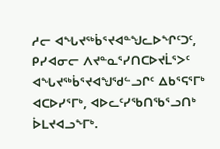ᓱᓕ ᐊᖓᔪᖅᑳᕐᔪᐊᓐᖑᓚᐅᖏᑦᑐᑦ, ᑭᓯᐊᓂᓕ ᐱᔪᓐᓇᕐᓯᑎᑕᐅᔪᒫᕐᐳᑦ ᐊᖓᔪᖅᑳᕐᔪᐊᖑᖁᓪᓗᒋᑦ ᐃᑲᕐᕋᕐᒥᒃ ᐊᑕᐅᓯᕐᒥᒃ, ᐊᐅᓚᑦᓯᖃᑎᖃᕐᓗᑎᒃ ᐆᒪᔪᐊᓗᖕᒥᒃ.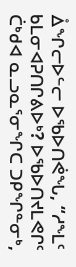ᐂᖏᓕᐅᓪᓕ ᐅᖃᐅᑎᕚᖓ, “ᓱᖕᒪᑦ ᑲᒪᓂᐊᕈᑎᒋᕕᐅᒃ? ᐅᖃᐅᑎᔪᒪᕙᒋᑦ ᑖᒃᑯᐊ ᓇᓗᓇᕐᓂᖏᑕ ᑐᑭᖏᓐᓂᒃ,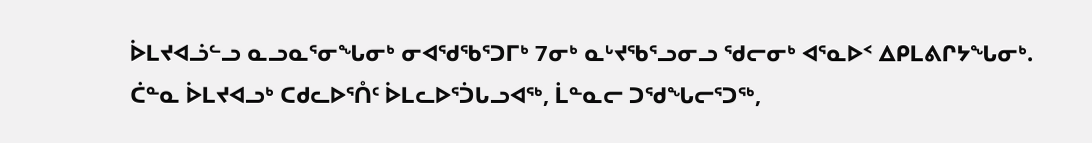ᐆᒪᔪᐊᓘᓪᓗ ᓇᓗᓇᕐᓂᖓᓂᒃ ᓂᐊᖁᖃᕐᑐᒥᒃ 7ᓂᒃ ᓇᒡᔪᖃᕐᓗᓂᓗ ᖁᓕᓂᒃ ᐊᕐᓇᐅᑉ ᐃᑭᒪᕕᒋᔭᖓᓂᒃ.
ᑖᓐᓇ ᐆᒪᔪᐊᓗᒃ ᑕᑯᓚᐅᕐᑍᑦ ᐆᒪᓚᐅᕐᑑᒐᓗᐊᖅ, ᒫᓐᓇᓕ ᑐᖁᖓᓕᕐᑐᖅ,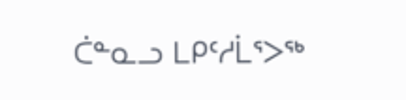ᑖᓐᓇᓗ ᒪᑭᑦᓱᒫᕐᐳᖅ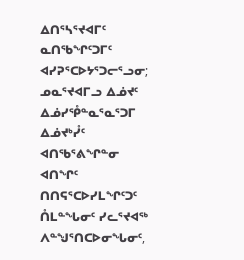ᐃᑎᕐᓴᕐᔪᐊᒥᑦ ᓇᑎᖃᖏᑦᑐᒥᑦ ᐊᓯᕈᕐᑕᐅᔭᕐᑐᓕᕐᓗᓂ; ᓄᓇᕐᔪᐊᒥᓗ ᐃᓅᔪᑦ ᐃᓅᓯᕾᓐᓇᕐᓇᕐᑐᒥ ᐃᓅᔪᒃᓮᑦ ᐊᑎᖃᕐᕕᖏᓐᓂ ᐊᑎᖏᑦ ᑎᑎᕋᕐᑕᐅᓯᒪᖏᑦᑐᑦ ᑍᒪᓐᖓᓂᑦ ᓯᓚᕐᔪᐊᖅ ᐱᓐᖑᕐᑎᑕᐅᓂᖓᓂᑦ,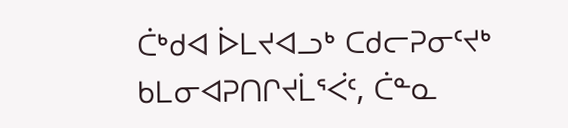ᑖᒃᑯᐊ ᐆᒪᔪᐊᓗᒃ ᑕᑯᓕᕈᓂᑦᔪᒃ ᑲᒪᓂᐊᕈᑎᒋᔪᒫᕐᐹᑦ, ᑖᓐᓇ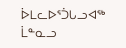ᐆᒪᓚᐅᕐᑑᒐᓗᐊᖅ ᒫᓐᓇᓗ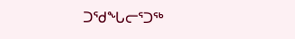ᑐᖁᖓᓕᕐᑐᖅ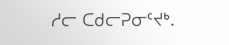ᓱᓕ ᑕᑯᓕᕈᓂᑦᔪᒃ.